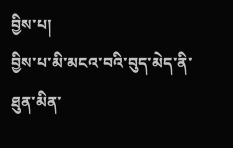བྱིས་པ།
བྱིས་པ་མི་མངའ་བའི་བུད་མེད་ནི་ཐུན་མིན་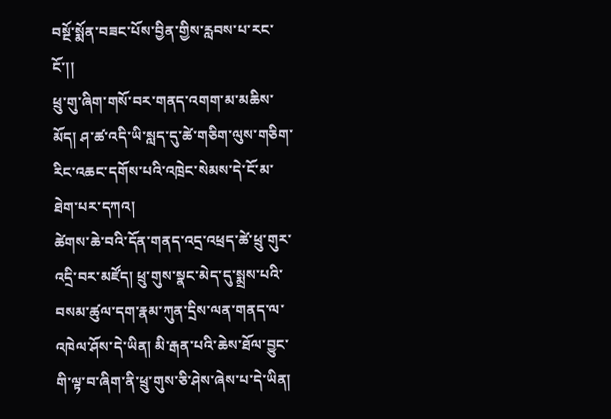བསྔོ་སྨོན་བཟང་པོས་བྱིན་གྱིས་རླབས་པ་རང་ངོ་།།
ཕྲུ་གུ་ཞིག་གསོ་བར་གནད་འགག་མ་མཆིས་མོད། ཤ་ཚ་འདི་ཡི་སླད་དུ་ཚེ་གཅིག་ལུས་གཅིག་རིང་འཆང་དགོས་པའི་འཁྲེང་སེམས་དེ་ངོ་མ་ཐེག་པར་དཀའ།
ཚེགས་ཆེ་བའི་དོན་གནད་འདྲ་འཕྲད་ཚེ་ཕྲུ་གུར་འདྲི་བར་མཛོད། ཕྲུ་གུས་སྣང་མེད་དུ་སྨྲས་པའི་བསམ་ཚུལ་དག་རྣམ་ཀུན་དྲིས་ལན་གནད་ལ་འཁེལ་ཤོས་དེ་ཡིན། མི་རྒན་པའི་ཆེས་ཐོལ་བྱུང་གི་ལྟ་བ་ཞིག་ནི་ཕྲུ་གུས་ཅི་ཤེས་ཞེས་པ་དེ་ཡིན།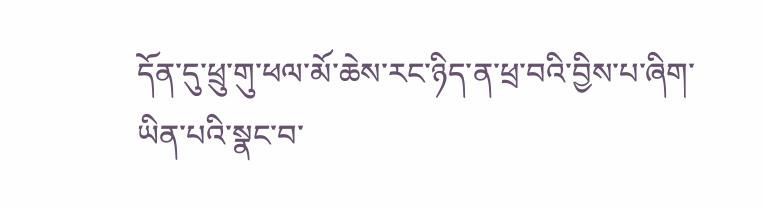དོན་དུ་ཕྲུ་གུ་ཕལ་མོ་ཆེས་རང་ཉིད་ན་ཕྲ་བའི་བྱིས་པ་ཞིག་ཡིན་པའི་སྣང་བ་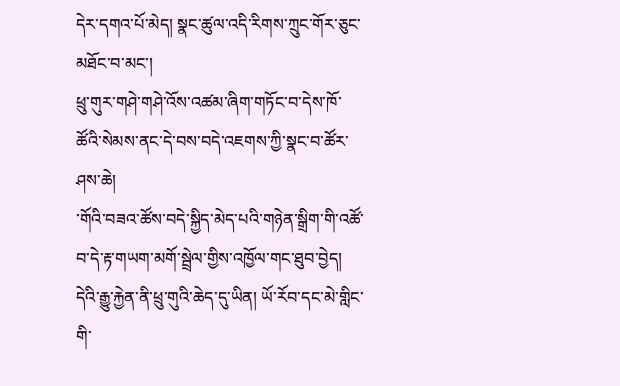དེར་དགའ་པོ་མེད། སྣང་ཚུལ་འདི་རིགས་ཀྲུང་གོར་ཅུང་མཐོང་བ་མང་།
ཕྲུ་གུར་གཤེ་གཤེ་འོས་འཚམ་ཞིག་གཏོང་བ་དེས་ཁོ་ཚོའི་སེམས་ནང་དེ་བས་བདེ་འཇགས་ཀྱི་སྣང་བ་ཚོར་ཤས་ཆེ།
་གོའི་བཟའ་ཚོས་བདེ་སྐྱིད་མེད་པའི་གཉེན་སྒྲིག་གི་འཚོ་བ་དེ་རྟ་གཡག་མགོ་སྦྲེལ་གྱིས་འཁྱོལ་གང་ཐུབ་བྱེད། དེའི་རྒྱུ་རྐྱེན་ནི་ཕྲུ་གུའི་ཆེད་དུ་ཡིན། ཡོ་རོབ་དང་མེ་གླིང་གི་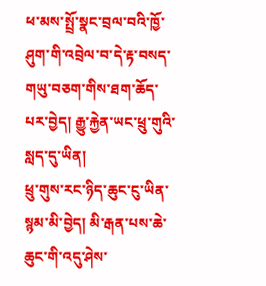ཕ་མས་སྤྲོ་སྣང་བྲལ་བའི་ཁྱོ་ཤུག་གི་འབྲེལ་བ་དེ་རྟ་བསད་གཡུ་བཅག་གིས་ཐག་ཆོད་པར་བྱེད། རྒྱུ་རྐྱེན་ཡང་ཕྲུ་གུའི་སླད་དུ་ཡིན།
ཕྲུ་གུས་རང་ཉིད་ཆུང་ངུ་ཡིན་སྙམ་མི་བྱེད། མི་རྒན་པས་ཆེ་ཆུང་གི་འདུ་ཤེས་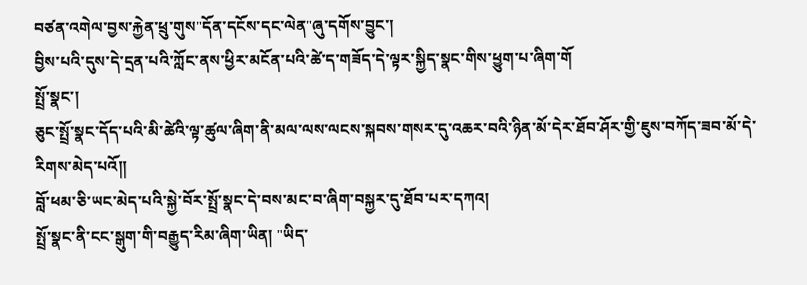བཙན་འགེལ་བྱས་རྐྱེན་ཕྲུ་གུས"དོན་དངོས་དང་ལེན"ཞུ་དགོས་བྱུང་།
བྱིས་པའི་དུས་དེ་དྲན་པའི་ཀློང་ནས་ཕྱིར་མངོན་པའི་ཚེ་ད་གཟོད་དེ་ལྟར་སྐྱིད་སྣང་གིས་ཕྱུག་པ་ཞིག་གོ
སྤྲོ་སྣང་།
ཅུང་སྤྲོ་སྣང་དོད་པའི་མི་ཚེའི་ལྟ་ཚུལ་ཞིག་ནི་མལ་ལས་ལངས་སྐབས་གསར་དུ་འཆར་བའི་ཉིན་མོ་དེར་ཐོབ་ཤོར་གྱི་ཇུས་བཀོད་ཟབ་མོ་དེ་རིགས་མེད་པའོ།།
བློ་ཕམ་ཅི་ཡང་མེད་པའི་སྐྱེ་བོར་སྤྲོ་སྣང་དེ་བས་མང་བ་ཞིག་བསྐྱར་དུ་ཐོབ་པར་དཀའ།
སྤྲོ་སྣང་ནི་ངང་སྒུག་གི་བརྒྱུད་རིམ་ཞིག་ཡིན། "ཡིད་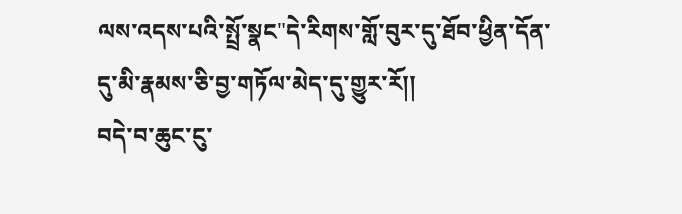ལས་འདས་པའི་སྤྲོ་སྣང"དེ་རིགས་གློ་བུར་དུ་ཐོབ་ཕྱིན་དོན་དུ་མི་རྣམས་ཅི་བྱ་གཏོལ་མེད་དུ་གྱུར་རོ།།
བདེ་བ་ཆུང་ངུ་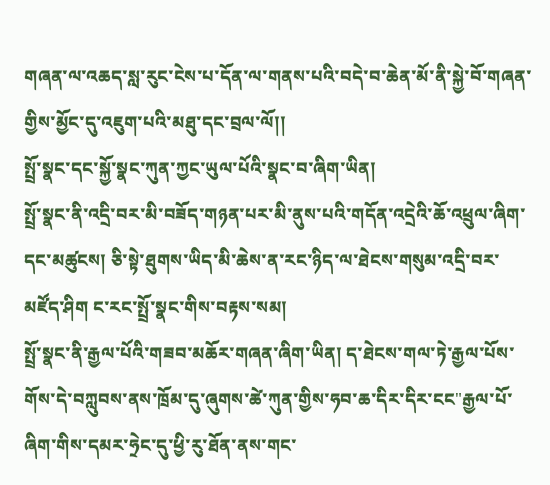གཞན་ལ་འཆད་སླ་རུང་ངེས་པ་དོན་ལ་གནས་པའི་བདེ་བ་ཆེན་མོ་ནི་སྐྱེ་བོ་གཞན་གྱིས་མྱོང་དུ་འཇུག་པའི་མཐུ་དང་བྲལ་ལོ།།
སྤྲོ་སྣང་དང་སྐྱོ་སྣང་ཀུན་ཀྱང་ཡུལ་པོའི་སྣང་བ་ཞིག་ཡིན།
སྤྲོ་སྣང་ནི་འདྲི་བར་མི་བཟོད་གཉན་པར་མི་ནུས་པའི་གདོན་འདྲེའི་ཆོ་འཕྲུལ་ཞིག་དང་མཚུངས། ཅི་སྟེ་ཐུགས་ཡིད་མི་ཆེས་ན་རང་ཉིད་ལ་ཐེངས་གསུམ་འདྲི་བར་མཛོད་ཤིག ང་རང་སྤྲོ་སྣང་གིས་བརྟས་སམ།
སྤྲོ་སྣང་ནི་རྒྱལ་པོའི་གཟབ་མཆོར་གཞན་ཞིག་ཡིན། ད་ཐེངས་གལ་ཏེ་རྒྱལ་པོས་གོས་དེ་བཀླུབས་ནས་ཁྲོམ་དུ་ཞུགས་ཚེ་ཀུན་གྱིས་ཧབ་ཆ་དིར་དིར་ངང"རྒྱལ་པོ་ཞིག་གིས་དམར་ཧྲེང་དུ་ཕྱི་རུ་ཐོན་ནས་གང་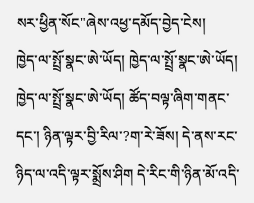སར་ཕྱིན་སོང"ཞེས་འཕྱ་དམོད་བྱེད་ངེས།
ཁྱེད་ལ་སྤྲོ་སྣང་ཨེ་ཡོད། ཁྱེད་ལ་སྤྲོ་སྣང་ཨེ་ཡོད། ཁྱེད་ལ་སྤྲོ་སྣང་ཨེ་ཡོད། ཚོད་བལྟ་ཞིག་གནང་དང་། ཉིན་ལྟར་བྱི་རིལ་?ག་རེ་ཟོས། དེ་ནས་རང་ཉིད་ལ་འདི་ལྟར་སྨྲོས་ཤིག དེ་རིང་གི་ཉིན་མོ་འདི་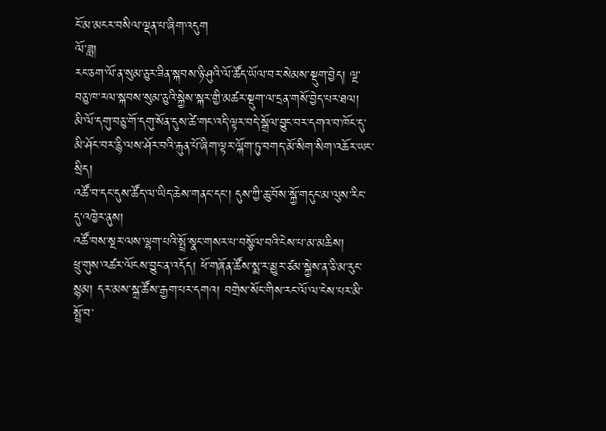ངོ་མ་མངར་བསིལ་ལྡན་པ་ཞིག་འདུག
ལོ་ཟླ།
རང་ཅག་ལོ་ན་སུམ་ཅུར་ཟིན་སྐབས་ཉི་ཤུའི་ལོ་ཚོད་ཡོལ་བར་སེམས་སྡུག་བྱེད། ལྔ་བཅུ་ཁ་རལ་སྐབས་སུམ་ཅུའི་སྐྱེས་སྐར་གྱི་མཚར་སྡུག་ལ་དྲན་གསོ་བྱེད་པར་ཐལ། མི་ལོ་དགུ་བཅུ་གོ་དགུ་སོན་དུས་ཚེ་གང་འདི་ལྟར་བདེ་སྒྲོལ་བྱུང་བར་དགའ་བ་ཁོང་དུ་མི་ཤོང་བར་རྙི་ལས་ཤོར་བའི་རྐུན་པོ་ཞིག་ལྟར་ལྐོག་ཏུ་བགད་མོ་སིག་སིག་འཆོར་ཡང་སྲིད།
འཚོ་བ་དང་དུས་ཚོད་ལ་ཡིད་ཆེས་གནང་དང་། དུས་ཀྱི་ཆུ་བོས་སྐྱོ་གདུང་མ་ལུས་རིང་དུ་འཁྱེར་ནུས།
འཚོ་བས་སྔར་ལས་ལྷག་པའི་སྤྲོ་སྣང་གསར་པ་བསྩོལ་བའི་ངེས་པ་མ་མཆིས།
ཕྲུ་གུས་འཚར་ལོངས་བྱུང་ན་འདོད། ཕོ་གཞོན་ཚོས་སྨ་ར་མྱུར་ཙམ་སྐྱེས་ན་ཅི་མ་རུང་སྙམ། དར་མས་སྐྲ་ཚོས་རྒྱག་པར་དགའ། བགྲེས་སོང་གིས་རང་ལོ་ལ་ངེས་པར་མི་སྤྲོ་བ་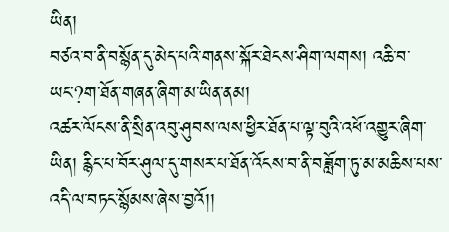ཡིན།
བཙའ་བ་ནི་བསྙོན་དུ་མེད་པའི་གནས་སྐོར་ཐེངས་ཤིག་ལགས། འཆི་བ་ཡང་?ག་ཐོན་གཞན་ཞིག་མ་ཡིན་ནམ།
འཚར་ལོངས་ནི་སྲིན་འབུ་ཤུབས་ལས་ཕྱིར་ཐོན་པ་ལྟ་བུའི་འཕོ་འགྱུར་ཞིག་ཡིན། རྙིང་པ་བོར་ཤུལ་དུ་གསར་པ་ཐོན་འོངས་བ་ནི་བཟློག་ཏུ་མ་མཆིས་པས་འདི་ལ་བཏང་སྙོམས་ཞེས་བྱའོ།།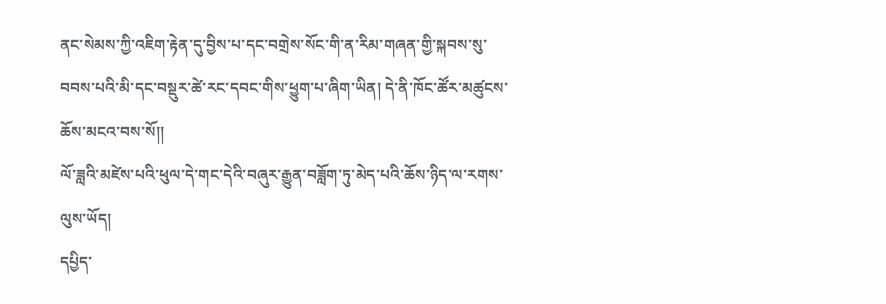ནང་སེམས་ཀྱི་འཇིག་རྟེན་དུ་བྱིས་པ་དང་བགྲེས་སོང་གི་ན་རིམ་གཞན་གྱི་སྐབས་སུ་བབས་པའི་མི་དང་བསྡུར་ཚེ་རང་དབང་གིས་ཕྱུག་པ་ཞིག་ཡིན། དེ་ནི་ཁོང་ཚོར་མཚུངས་ཆོས་མངའ་བས་སོ།།
ལོ་ཟླའི་མཛེས་པའི་ཕུལ་དེ་གང་དེའི་བཞུར་རྒྱུན་བཟློག་ཏུ་མེད་པའི་ཆོས་ཉིད་ལ་རགས་ལུས་ཡོད།
དཔྱིད་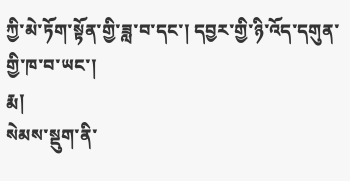ཀྱི་མེ་ཏོག་སྟོན་གྱི་ཟླ་བ་དང་། དབྱར་གྱི་ཉི་འོད་དགུན་གྱི་ཁ་བ་ཡང་།
རྨ།
སེམས་སྡུག་ནི་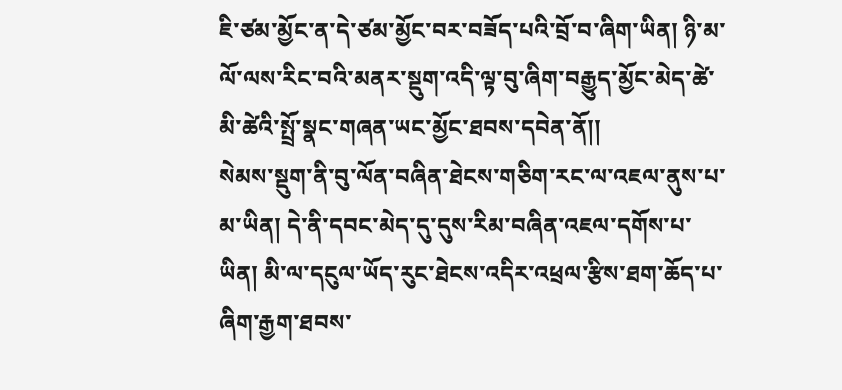ཇི་ཙམ་མྱོང་ན་དེ་ཙམ་མྱོང་བར་བཟོད་པའི་བྲོ་བ་ཞིག་ཡིན། ཉི་མ་ལོ་ལས་རིང་བའི་མནར་སྡུག་འདི་ལྟ་བུ་ཞིག་བརྒྱུད་མྱོང་མེད་ཚེ་མི་ཚེའི་སྤྲོ་སྣང་གཞན་ཡང་མྱོང་ཐབས་དབེན་ནོ།།
སེམས་སྡུག་ནི་བུ་ལོན་བཞིན་ཐེངས་གཅིག་རང་ལ་འཇལ་ནུས་པ་མ་ཡིན། དེ་ནི་དབང་མེད་དུ་དུས་རིམ་བཞིན་འཇལ་དགོས་པ་ཡིན། མི་ལ་དངུལ་ཡོད་རུང་ཐེངས་འདིར་འཕྲལ་རྩིས་ཐག་ཆོད་པ་ཞིག་རྒྱག་ཐབས་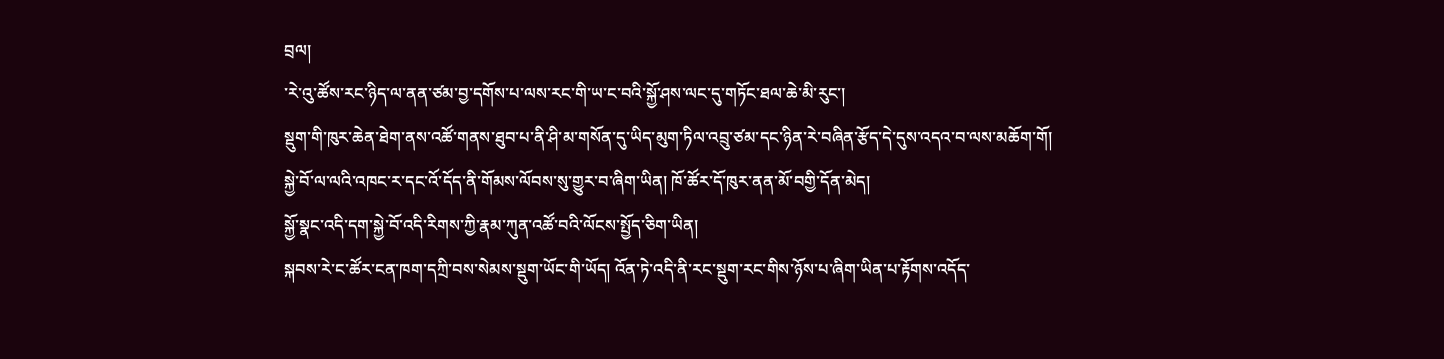བྲལ།
་རེ་འུ་ཚོས་རང་ཉིད་ལ་ནན་ཙམ་བྱ་དགོས་པ་ལས་རང་གི་ཡ་ང་བའི་སྐྱོ་ཤས་ལང་དུ་གཏོང་ཐལ་ཆེ་མི་རུང་།
སྡུག་གི་ཁུར་ཆེན་ཐེག་ནས་འཚོ་གནས་ཐུབ་པ་ནི་ཤི་མ་གསོན་དུ་ཡིད་མུག་ཏིལ་འབྲུ་ཙམ་དང་ཉིན་རེ་བཞིན་རྩོད་དེ་དུས་འདའ་བ་ལས་མཆོག་གོ།
སྐྱེ་བོ་ལ་ལའི་འཁང་ར་དང་འོ་དོད་ནི་གོམས་ལོབས་སུ་གྱུར་བ་ཞིག་ཡིན། ཁོ་ཚོར་དོ་ཁུར་ནན་མོ་བགྱི་དོན་མེད།
སྐྱོ་སྣང་འདི་དག་སྐྱེ་བོ་འདི་རིགས་ཀྱི་རྣམ་ཀུན་འཚོ་བའི་ལོངས་སྤྱོད་ཅིག་ཡིན།
སྐབས་རེ་ང་ཚོར་ངན་ཁག་དཀྲི་བས་སེམས་སྡུག་ཡོང་གི་ཡོད། འོན་ཏེ་འདི་ནི་རང་སྡུག་རང་གིས་ཉོས་པ་ཞིག་ཡིན་པ་རྟོགས་འདོད་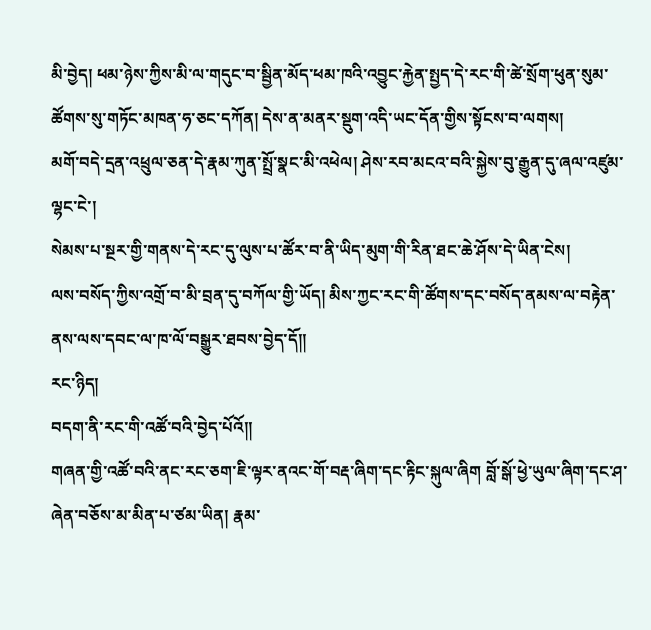མི་བྱེད། ཕམ་ཉེས་ཀྱིས་མི་ལ་གདུང་བ་སྦྱིན་མོད་ཕམ་ཁའི་འབྱུང་རྐྱེན་སྤྱད་དེ་རང་གི་ཚེ་སྲོག་ཕུན་སུམ་ཚོགས་སུ་གཏོང་མཁན་ཧ་ཅང་དཀོན། དེས་ན་མནར་སྡུག་འདི་ཡང་དོན་གྱིས་སྟོངས་བ་ལགས།
མགོ་བདེ་དྲན་འཕྲུལ་ཅན་དེ་རྣམ་ཀུན་སྤྲོ་སྣང་མི་འཕེལ། ཤེས་རབ་མངའ་བའི་སྐྱེས་བུ་རྒྱུན་དུ་ཞལ་འཛུམ་ལྷང་ངེ་།
སེམས་པ་སྔར་གྱི་གནས་དེ་རང་དུ་ལུས་པ་ཚོར་བ་ནི་ཡིད་མུག་གི་རིན་ཐང་ཆེ་ཤོས་དེ་ཡིན་ངེས།
ལས་བསོད་ཀྱིས་འགྲོ་བ་མི་བྲན་དུ་བཀོལ་གྱི་ཡོད། མིས་ཀྱང་རང་གི་ཚོགས་དང་བསོད་ནམས་ལ་བརྟེན་ནས་ལས་དབང་ལ་ཁ་ལོ་བསྒྱུར་ཐབས་བྱེད་དོ།།
རང་ཉིད།
བདག་ནི་རང་གི་འཚོ་བའི་བྱེད་པོའོ།།
གཞན་གྱི་འཚོ་བའི་ནང་རང་ཅག་ཇི་ལྟར་ནའང་གོ་བརྡ་ཞིག་དང་རྟིང་སྐུལ་ཞིག བློ་སྒོ་ཕྱེ་ཡུལ་ཞིག་དང་ཤ་ཞེན་བཅོས་མ་མིན་པ་ཙམ་ཡིན། རྣམ་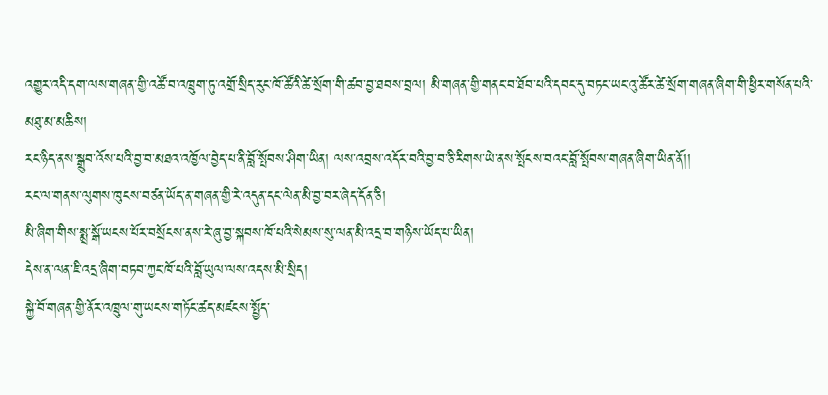འགྱུར་འདི་དག་ལས་གཞན་གྱི་འཚོ་བ་འཁྲུག་ཏུ་འགྲོ་སྲིད་རུང་ཁོ་ཚོའི་ཚེ་སྲོག་གི་ཚབ་བྱ་ཐབས་བྲལ། མི་གཞན་གྱི་གནང་བ་ཐོབ་པའི་དབང་དུ་བཏང་ཡང་འུ་ཚོར་ཚེ་སྲོག་གཞན་ཞིག་གི་ཕྱིར་གསོན་པའི་མཐུ་མ་མཆིས།
རང་ཉིད་ནས་སྒྲུབ་འོས་པའི་བྱ་བ་མཐའ་འཁྱོལ་བྱེད་པ་ནི་བློ་སྤོབས་ཤིག་ཡིན། ལས་འབྲས་འདོར་བའི་བྱ་བ་ཅི་རིགས་ཡེ་ནས་སྤོངས་བའང་བློ་སྤོབས་གཞན་ཞིག་ཡིན་ནོ།།
རང་ལ་གནས་ལུགས་ཁུངས་བཙན་ཡོད་ན་གཞན་གྱི་རེ་འདུན་དང་ལེན་མི་བྱ་བར་ཞེད་དོན་ཅི།
མི་ཞིག་གིས་སྨྲ་སྒོ་ཡངས་པོར་བསྲོངས་ནས་རེ་ཞུ་བྱ་སྐབས་ཁོ་པའི་སེམས་སུ་ལན་མི་འདྲ་བ་གཉིས་ཡོད་པ་ཡིན།
དེས་ན་ལན་ཇི་འདྲ་ཞིག་བཏབ་ཀྱང་ཁོ་པའི་བློ་ཡུལ་ལས་འདས་མི་སྲིད།
སྐྱེ་བོ་གཞན་གྱི་ནོར་འཁྲུལ་གུ་ཡངས་གཏོང་ཚད་མཛངས་སྤྱོད་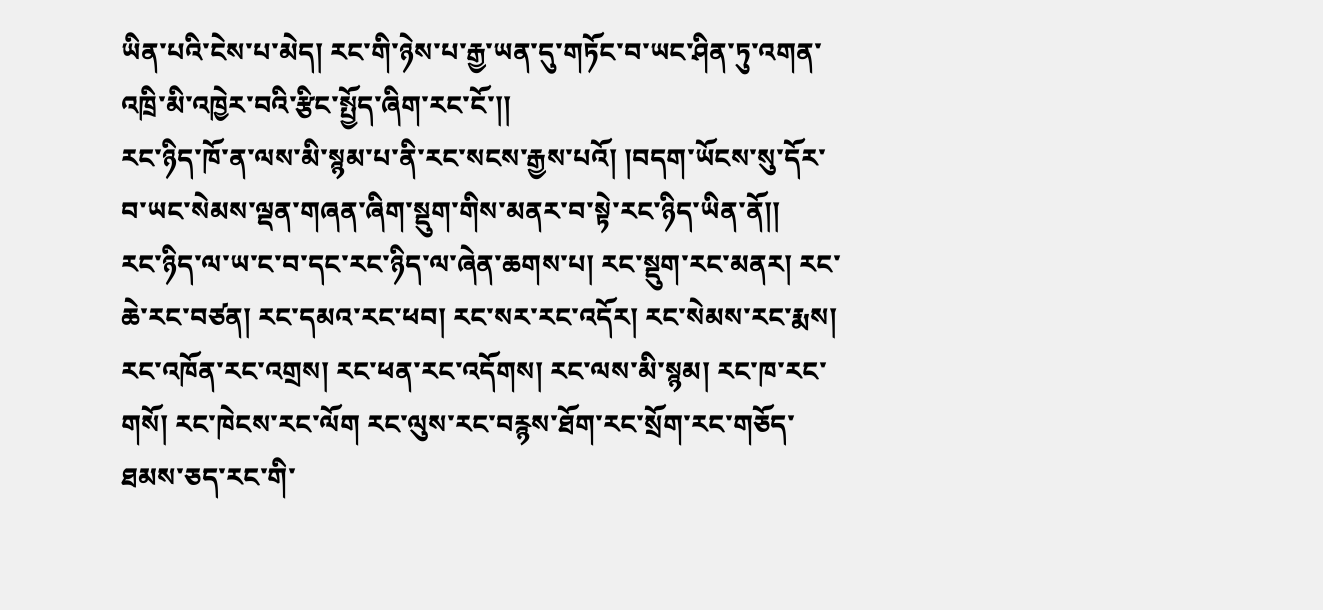ཡིན་པའི་ངེས་པ་མེད། རང་གི་ཉེས་པ་རྒྱ་ཡན་དུ་གཏོང་བ་ཡང་ཤིན་ཏུ་འགན་འཁྲི་མི་འཁྱེར་བའི་རྩིང་སྤྱོད་ཞིག་རང་ངོ་།།
རང་ཉིད་ཁོ་ན་ལས་མི་སྙམ་པ་ནི་རང་སངས་རྒྱས་པའོ། །བདག་ཡོངས་སུ་དོར་བ་ཡང་སེམས་ལྡན་གཞན་ཞིག་སྡུག་གིས་མནར་བ་སྟེ་རང་ཉིད་ཡིན་ནོ།།
རང་ཉིད་ལ་ཡ་ང་བ་དང་རང་ཉིད་ལ་ཞེན་ཆགས་པ། རང་སྡུག་རང་མནར། རང་ཆེ་རང་བཙན། རང་དམའ་རང་ཕབ། རང་སར་རང་འདོར། རང་སེམས་རང་རྨས། རང་འཁོན་རང་འགྲས། རང་ཕན་རང་འདོགས། རང་ལས་མི་སྙམ། རང་ཁ་རང་གསོ། རང་ཁེངས་རང་ལོག རང་ལུས་རང་བརྙས་ཐོག་རང་སྲོག་རང་གཅོད་ཐམས་ཅད་རང་གི་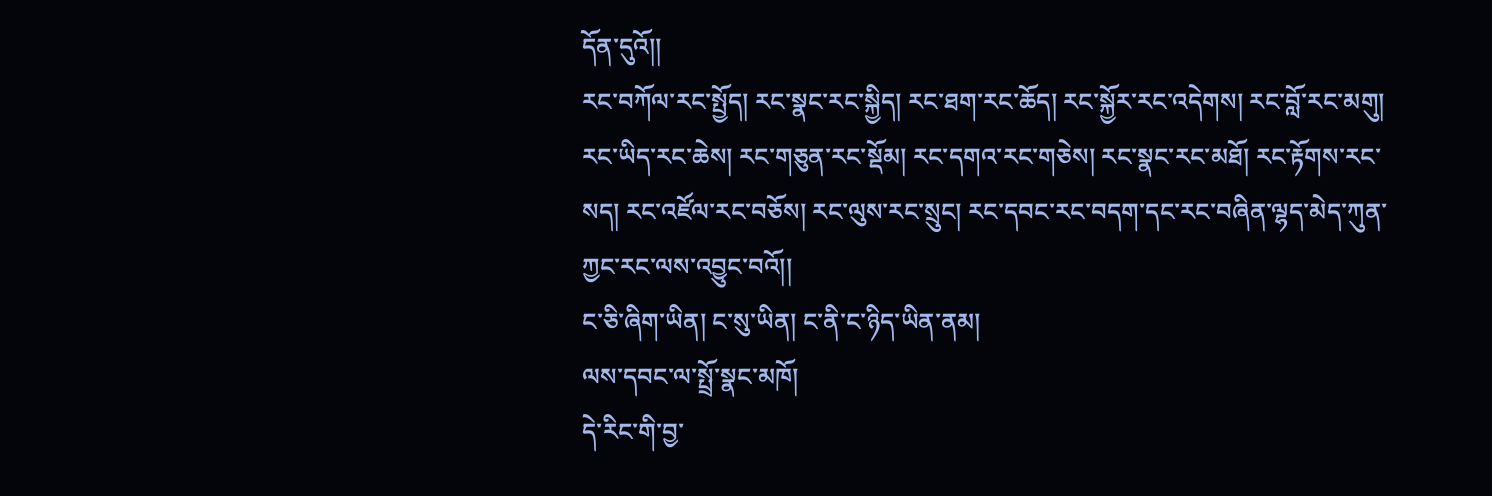དོན་དུའོ།།
རང་བཀོལ་རང་སྤྱོད། རང་སྣང་རང་སྐྱིད། རང་ཐག་རང་ཆོད། རང་སྐྱོར་རང་འདེགས། རང་བློ་རང་མགུ། རང་ཡིད་རང་ཆེས། རང་གཅུན་རང་སྡོམ། རང་དགའ་རང་གཅེས། རང་སྣང་རང་མཐོ། རང་རྟོགས་རང་སད། རང་འཛོལ་རང་བཅོས། རང་ལུས་རང་སྲུང། རང་དབང་རང་བདག་དང་རང་བཞིན་ལྷད་མེད་ཀུན་ཀྱང་རང་ལས་འབྱུང་བའོ།།
ང་ཅི་ཞིག་ཡིན། ང་སུ་ཡིན། ང་ནི་ང་ཉིད་ཡིན་ནམ།
ལས་དབང་ལ་སྤྲོ་སྣང་མཁོ།
དེ་རིང་གི་བྱ་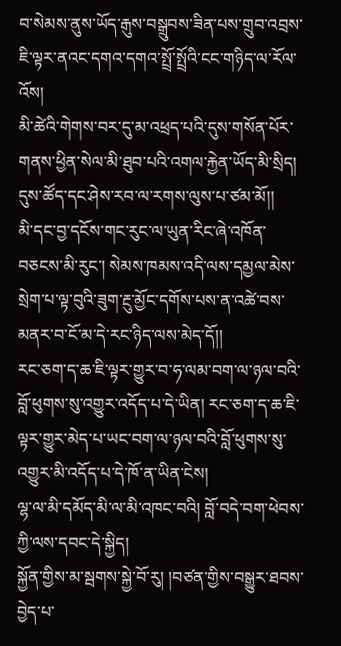བ་སེམས་ནུས་ཡོད་རྒུས་བསྒྲུབས་ཟིན་པས་གྲུབ་འབྲས་ཇི་ལྟར་ནའང་དགའ་དགའ་སྤྲོ་སྤྲོའི་ངང་གཉིད་ལ་རོལ་འོས།
མི་ཚེའི་གེགས་བར་དུ་མ་འཕྲད་པའི་དུས་གསོན་པོར་གནས་ཕྱིན་སེལ་མི་ཐུབ་པའི་འགལ་རྐྱེན་ཡོད་མི་སྲིད། དུས་ཚོད་དང་ཤེས་རབ་ལ་རགས་ལུས་པ་ཙམ་མོ།།
མི་དང་བྱ་དངོས་གང་རུང་ལ་ཡུན་རིང་ཞེ་འཁོན་བཅངས་མི་རུང་། སེམས་ཁམས་འདི་ལས་དམྱལ་མེས་སྲེག་པ་ལྟ་བུའི་ཟུག་རྔུ་མྱོང་དགོས་པས་ན་འཚེ་བས་མནར་བ་ངོ་མ་དེ་རང་ཉིད་ལས་མེད་དོ།།
རང་ཅག་ད་ཆ་ཇི་ལྟར་གྱུར་བ་ཧ་ལམ་བག་ལ་ཉལ་བའི་བློ་ཕུགས་སུ་འགྱུར་འདོད་པ་དེ་ཡིན། རང་ཅག་ད་ཆ་ཇི་ལྟར་གྱུར་མེད་པ་ཡང་བག་ལ་ཉལ་བའི་བློ་ཕུགས་སུ་འགྱུར་མི་འདོད་པ་དེ་ཁོ་ན་ཡིན་ངེས།
ལྷ་ལ་མི་དམོད་མི་ལ་མི་འཁང་བའི། བློ་བདེ་བག་ཕེབས་ཀྱི་ལས་དབང་དེ་སྐྱིད།
སྐྱོན་གྱིས་མ་སྦགས་སྐྱེ་བོ་རུ། །བཙན་གྱིས་བསྒྱུར་ཐབས་བྱེད་པ་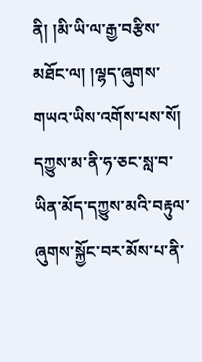ནི། །མི་ཡི་ལ་རྒྱ་བརྩིས་མཐོང་ལ། །ལྷད་ཞུགས་གཡའ་ཡིས་འགོས་པས་སོ།
དཀྱུས་མ་ནི་ཧ་ཅང་སླ་བ་ཡིན་མོད་དཀྱུས་མའི་བརྟུལ་ཞུགས་སྐྱོང་བར་མོས་པ་ནི་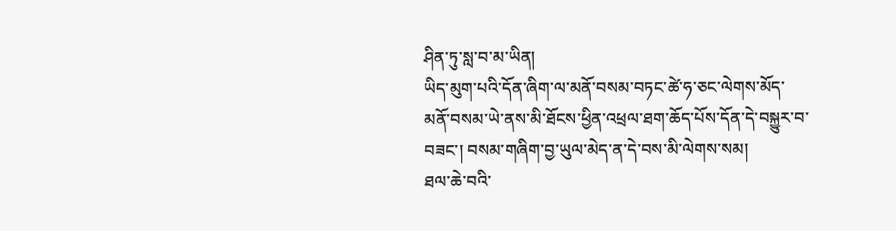ཤིན་ཏུ་སླ་བ་མ་ཡིན།
ཡིད་མུག་པའི་དོན་ཞིག་ལ་མནོ་བསམ་བཏང་ཚེ་ཧ་ཅང་ལེགས་མོད་མནོ་བསམ་ཡེ་ནས་མི་ཐོངས་ཕྱིན་འཕྲལ་ཐག་ཆོད་པོས་དོན་དེ་བསྐྱུར་བ་བཟང་། བསམ་གཞིག་བྱ་ཡུལ་མེད་ན་དེ་བས་མི་ལེགས་སམ།
ཐལ་ཆེ་བའི་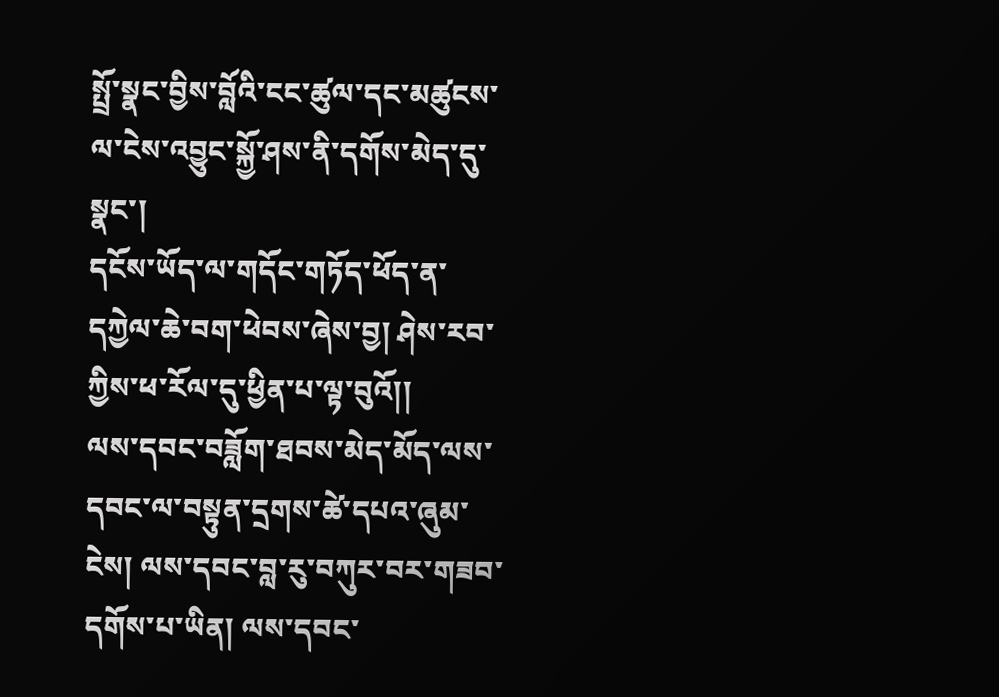སྤྲོ་སྣང་བྱིས་བློའི་ངང་ཚུལ་དང་མཚུངས་ལ་ངེས་འབྱུང་སྐྱོ་ཤས་ནི་དགོས་མེད་དུ་སྣང་།
དངོས་ཡོད་ལ་གདོང་གཏོད་ཕོད་ན་དཀྱེལ་ཆེ་བག་ཕེབས་ཞེས་བྱ། ཤེས་རབ་ཀྱིས་ཕ་རོལ་དུ་ཕྱིན་པ་ལྟ་བུའོ།།
ལས་དབང་བཟློག་ཐབས་མེད་མོད་ལས་དབང་ལ་བསྟུན་དྲགས་ཚེ་དཔའ་ཞུམ་ངེས། ལས་དབང་བླ་རུ་བཀུར་བར་གཟབ་དགོས་པ་ཡིན། ལས་དབང་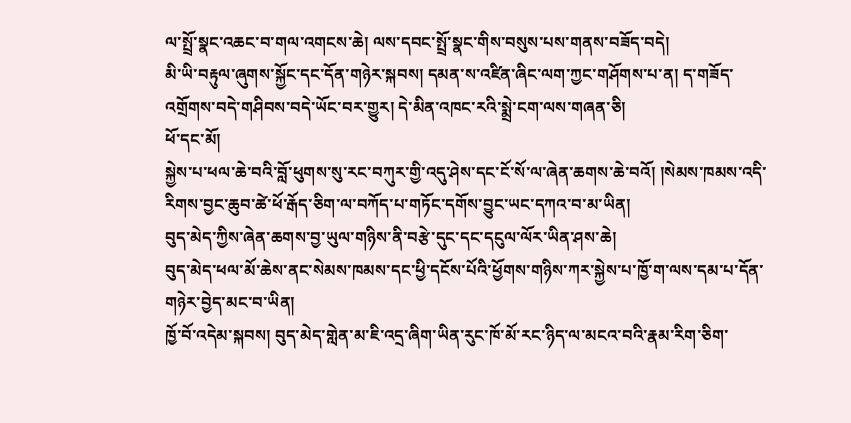ལ་སྤྲོ་སྣང་འཆང་བ་གལ་འགངས་ཆེ། ལས་དབང་སྤྲོ་སྣང་གིས་བསུས་པས་གནས་བཟོད་བདེ།
མི་ཡི་བརྟུལ་ཞུགས་སྐྱོང་དང་དོན་གཉེར་སྐབས། དམན་ས་འཛིན་ཞིང་ལག་ཀྱང་གཤོགས་པ་ན། ད་གཟོད་འགྲོགས་བདེ་གཤིབས་བདེ་ཡོང་བར་གྱུར། དེ་མིན་འཁང་རའི་སྨྲེ་ངག་ལས་གཞན་ཅི།
ཕོ་དང་མོ།
སྐྱེས་པ་ཕལ་ཆེ་བའི་བློ་ཕུགས་སུ་རང་བཀུར་གྱི་འདུ་ཤེས་དང་ངོ་སོ་ལ་ཞེན་ཆགས་ཆེ་བའོ། །སེམས་ཁམས་འདི་རིགས་བྱང་ཆུབ་ཚེ་ཕོ་རྒོད་ཅིག་ལ་བཀོད་པ་གཏོང་དགོས་བྱུང་ཡང་དཀའ་བ་མ་ཡིན།
བུད་མེད་ཀྱིས་ཞེན་ཆགས་བྱ་ཡུལ་གཉིས་ནི་བརྩེ་དུང་དང་དངུལ་ལོར་ཡིན་ཤས་ཆེ།
བུད་མེད་ཕལ་མོ་ཆེས་ནང་སེམས་ཁམས་དང་ཕྱི་དངོས་པོའི་ཕྱོགས་གཉིས་ཀར་སྐྱེས་པ་ཁྱོ་ག་ལས་དམ་པ་དོན་གཉེར་བྱེད་མང་བ་ཡིན།
ཁྱོ་བོ་འདེམ་སྐབས། བུད་མེད་གླེན་མ་ཇི་འདྲ་ཞིག་ཡིན་རུང་ཁོ་མོ་རང་ཉིད་ལ་མངའ་བའི་རྣམ་རིག་ཅིག་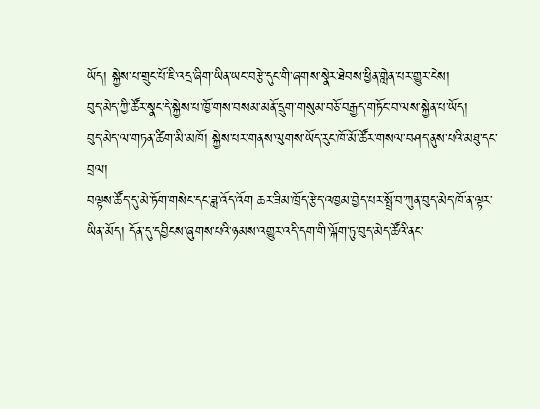ཡོད། སྐྱེས་པ་གྲུང་པོ་ཇི་འདྲ་ཞིག་ཡིན་ཡང་བརྩེ་དུང་གི་ཞགས་སྣེར་ཐེབས་ཕྱིན་གླེན་པར་གྱུར་ངེས།
བུད་མེད་ཀྱི་ཚོར་སྣང་དེ་སྐྱེས་པ་ཁྱོ་གས་བསམ་མནོ་དྲུག་གསུམ་བཅོ་བརྒྱད་གཏོང་བ་ལས་སྐྱེན་པ་ཡོད།
བུད་མེད་ལ་གཏན་ཚིག་མི་མཁོ། སྐྱེས་པར་གནས་ལུགས་ཡོད་རུང་ཁོ་མོ་ཚོར་གསལ་བཤད་ནུས་པའི་མཐུ་དང་བྲལ།
བལྟས་ཚོད་དུ་མེ་ཏོག་གསེང་དང་ཟླ་འོད་འོག ཆར་ཟིམ་ཁྲོད་རྩེད་འཁྱམ་བྱེད་པར་སྤྲོ་བ་ཀུན་བུད་མེད་ཁོ་ན་ལྟར་ཡིན་མོད། དོན་དུ་དབྱིངས་ཞུགས་པའི་ཉམས་འགྱུར་འདི་དག་གི་ལྐོག་ཏུ་བུད་མེད་ཚོའི་ནང་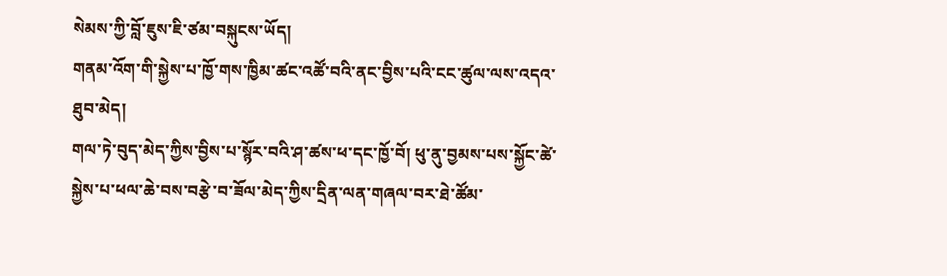སེམས་ཀྱི་བློ་ཇུས་ཇི་ཙམ་བསྐུངས་ཡོད།
གནམ་འོག་གི་སྐྱེས་པ་ཁྱོ་གས་ཁྱིམ་ཚང་འཚོ་བའི་ནང་བྱིས་པའི་ངང་ཚུལ་ལས་འདའ་ཐུབ་མེད།
གལ་ཏེ་བུད་མེད་ཀྱིས་བྱིས་པ་སྙོར་བའི་ཤ་ཚས་ཕ་དང་ཁྱོ་བོ། ཕུ་ནུ་བྱམས་པས་སྐྱོང་ཚེ་སྐྱེས་པ་ཕལ་ཆེ་བས་བརྩེ་བ་ཟོལ་མེད་ཀྱིས་དྲིན་ལན་གཞལ་བར་ཐེ་ཚོམ་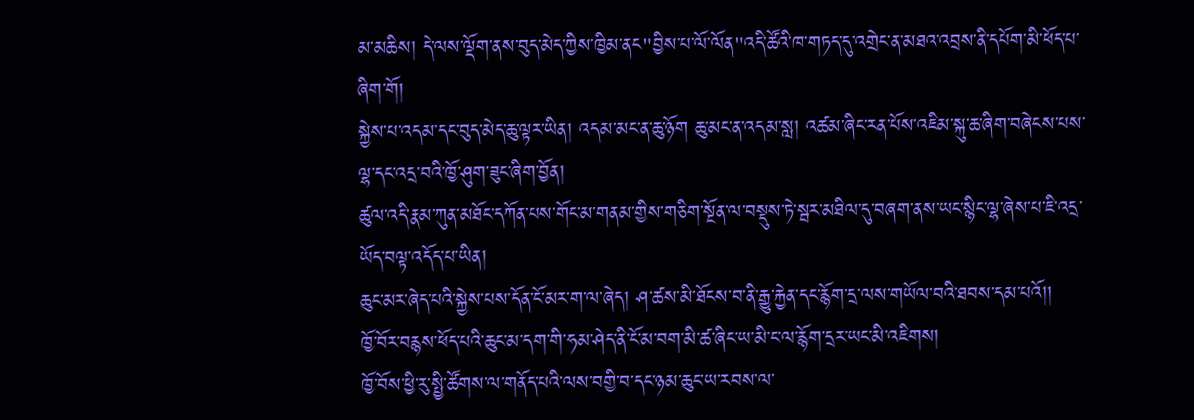མ་མཆིས། དེ་ལས་ལྡོག་ནས་བུད་མེད་ཀྱིས་ཁྱིམ་ནང"བྱིས་པ་ལོ་ལོན"འདི་ཚོའི་ཁ་གཏད་དུ་འགྲེང་ན་མཐའ་འབྲས་ནི་དཔོག་མི་ཕོད་པ་ཞིག་གོ།
སྐྱེས་པ་འདམ་དང་བུད་མེད་ཆུ་ལྟར་ཡིན། འདམ་མང་ན་ཆུ་ཉོག ཆུ་མང་ན་འདམ་སླ། འཚམ་ཞིང་རན་པོས་འཇིམ་སྐུ་ཆ་ཞིག་བཞེངས་པས་ལྷ་དང་འདྲ་བའི་ཁྱོ་ཤུག་ཟུང་ཞིག་བྱོན།
ཚུལ་འདི་རྣམ་ཀུན་མཐོང་དཀོན་པས་གོང་མ་གནམ་གྱིས་གཅིག་སྔོན་ལ་བསྡུས་ཏེ་སྦར་མཐིལ་དུ་བཞག་ནས་ཡང་སྙིང་ལྷ་ཞེས་པ་ཇི་འདྲ་ཡོད་བལྟ་འདོད་པ་ཡིན།
ཆུང་མར་ཞེད་པའི་སྐྱེས་པས་དོན་ངོ་མར་ག་ལ་ཞེད། ཤ་ཚས་མི་ཐོངས་བ་ནི་རྒྱུ་རྐྱེན་དང་རྙོག་དྲ་ལས་གཡོལ་བའི་ཐབས་དམ་པའོ།།
ཁྱོ་བོར་བརྙས་ཕོད་པའི་ཆུང་མ་དག་གི་ཧམ་ཤེད་ནི་ངོ་མ་བག་མི་ཚ་ཞིང་ཡ་མི་ང་ལ་རྙོག་དྲར་ཡང་མི་འཇིགས།
ཁྱོ་བོས་ཕྱི་རུ་སྤྱི་ཚོགས་ལ་གནོད་པའི་ལས་བགྱི་བ་དང་ཉམ་ཆུང་ཡ་རབས་ལ་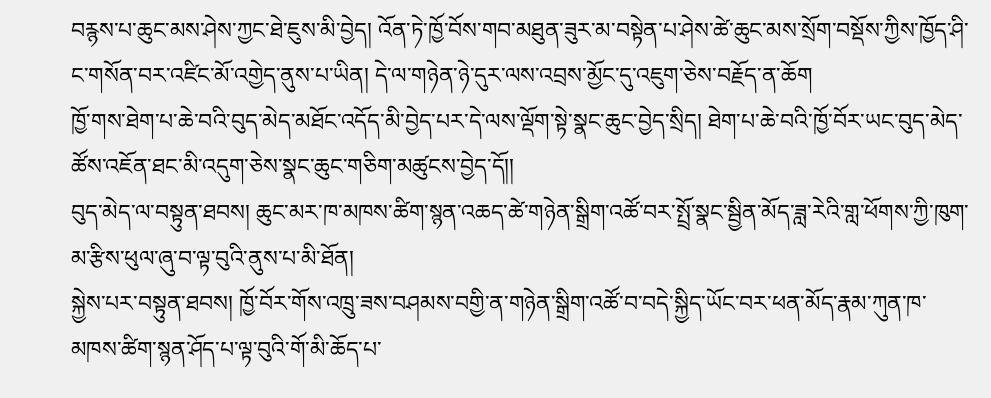བརྙས་པ་ཆུང་མས་ཤེས་ཀྱང་ཐེ་ཇུས་མི་བྱེད། འོན་ཏེ་ཁྱོ་བོས་གབ་མཐུན་ཟུར་མ་བསྟེན་པ་ཤེས་ཚེ་ཆུང་མས་སྲོག་བསྡོས་ཀྱིས་ཁྱོད་ཤི་ང་གསོན་བར་འཛིང་མོ་འགྱེད་ནུས་པ་ཡིན། དེ་ལ་གཉེན་ཉེ་དུར་ལས་འབྲས་མྱོང་དུ་འཇུག་ཅེས་བརྗོད་ན་ཆོག
ཁྱོ་གས་ཐེག་པ་ཆེ་བའི་བུད་མེད་མཐོང་འདོད་མི་བྱེད་པར་དེ་ལས་ལྡོག་སྟེ་སྣང་ཆུང་བྱེད་སྲིད། ཐེག་པ་ཆེ་བའི་ཁྱོ་བོར་ཡང་བུད་མེད་ཚོས་འཇོན་ཐང་མི་འདུག་ཅེས་སྣང་ཆུང་གཅིག་མཚུངས་བྱེད་དོ།།
བུད་མེད་ལ་བསྟུན་ཐབས། ཆུང་མར་ཁ་མཁས་ཚིག་སྙན་འཆད་ཚེ་གཉེན་སྒྲིག་འཚོ་བར་སྤྲོ་སྣང་སྦྱིན་མོད་ཟླ་རེའི་གླ་ཕོགས་ཀྱི་ཁུག་མ་རྩིས་ཕུལ་ཞུ་བ་ལྟ་བུའི་ནུས་པ་མི་ཐོན།
སྐྱེས་པར་བསྟུན་ཐབས། ཁྱོ་བོར་གོས་འཁྲུ་ཟས་བཤམས་བགྱི་ན་གཉེན་སྒྲིག་འཚོ་བ་བདེ་སྐྱིད་ཡོང་བར་ཕན་མོད་རྣམ་ཀུན་ཁ་མཁས་ཚིག་སྙན་ཤོད་པ་ལྟ་བུའི་གོ་མི་ཆོད་པ་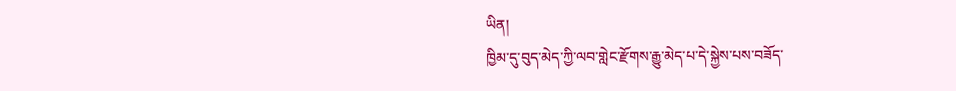ཡིན།
ཁྱིམ་དུ་བུད་མེད་ཀྱི་ལབ་གླེང་རྫོགས་རྒྱུ་མེད་པ་དེ་སྐྱེས་པས་བཟོད་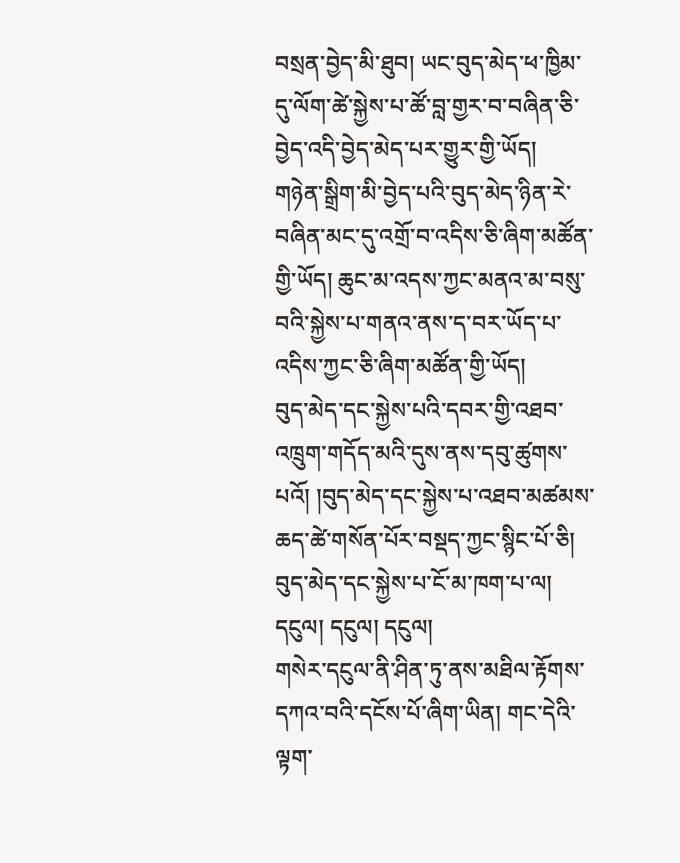བསྲན་བྱེད་མི་ཐུབ། ཡང་བུད་མེད་ཕ་ཁྱིམ་དུ་ལོག་ཚེ་སྐྱེས་པ་ཚོ་བླ་གྱར་བ་བཞིན་ཅི་བྱེད་འདི་བྱེད་མེད་པར་གྱུར་གྱི་ཡོད།
གཉེན་སྒྲིག་མི་བྱེད་པའི་བུད་མེད་ཉིན་རེ་བཞིན་མང་དུ་འགྲོ་བ་འདིས་ཅི་ཞིག་མཚོན་གྱི་ཡོད། ཆུང་མ་འདས་ཀྱང་མནའ་མ་བསུ་བའི་སྐྱེས་པ་གནའ་ནས་ད་བར་ཡོད་པ་འདིས་ཀྱང་ཅི་ཞིག་མཚོན་གྱི་ཡོད།
བུད་མེད་དང་སྐྱེས་པའི་དབར་གྱི་འཐབ་འཁྲུག་གདོད་མའི་དུས་ནས་དབུ་ཚུགས་པའོ། །བུད་མེད་དང་སྐྱེས་པ་འཐབ་མཚམས་ཆད་ཚེ་གསོན་པོར་བསྡད་ཀྱང་སྙིང་པོ་ཅི།
བུད་མེད་དང་སྐྱེས་པ་ངོ་མ་ཁག་པ་ལ།
དངུལ། དངུལ། དངུལ།
གསེར་དངུལ་ནི་ཤིན་ཏུ་ནས་མཐིལ་རྟོགས་དཀའ་བའི་དངོས་པོ་ཞིག་ཡིན། གང་དེའི་ལྟག་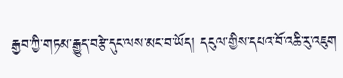རྒྱབ་ཀྱི་གཏམ་རྒྱུད་བརྩེ་དུང་ལས་མང་བ་ཡོད། དངུལ་གྱིས་དཔའ་བོ་འཆི་རུ་འཇུག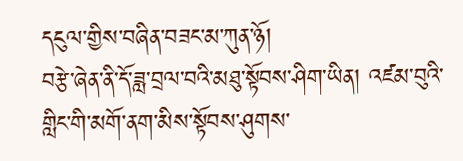དངུལ་གྱིས་བཞིན་བཟང་མ་ཀུན་ཉོ།
བརྩེ་ཞེན་ནི་དོ་ཟླ་བྲལ་བའི་མཐུ་སྟོབས་ཤིག་ཡིན། འཛམ་བུའི་གླིང་གི་མགོ་ནག་མིས་སྟོབས་ཤུགས་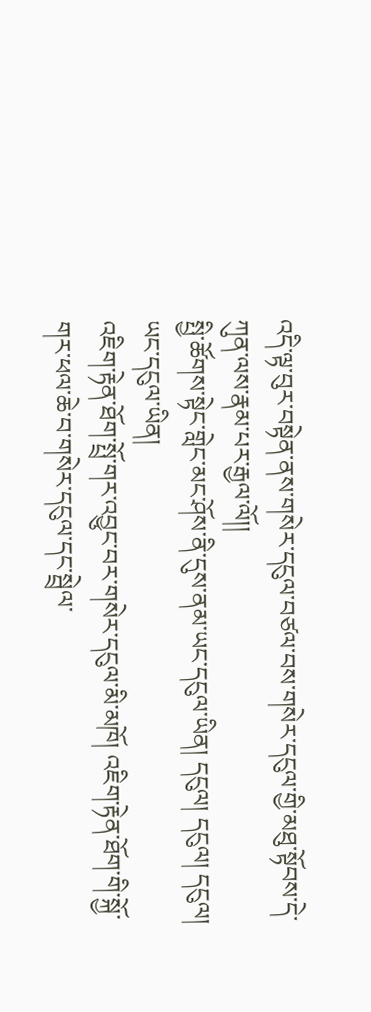འདི་ལྟ་བུར་བསྟེན་ནས་གསེར་དངུལ་བཙལ་བས་གསེར་དངུལ་གྱི་མཐུ་སྟོབས་དེ་ཀུན་ལས་རྣམ་པར་རྒྱལ་ལོ།།
སྤྱི་ཚོགས་སྟེང་གླེང་མང་ཤོས་ནི་དུས་ནམ་ཡང་དངུལ་ཡིན། དངུལ། དངུལ། དངུལ། ཡང་དངུལ་ཡིན།
འཇིག་རྟེན་ཐོག་སྤྲོ་གར་འབྱུང་བར་གསེར་དངུལ་མི་མཁོ། འཇིག་རྟེན་ཐོག་གི་སྐྱོ་གར་ཕལ་ཆེ་བ་གསེར་དངུལ་དང་སྦྲེལ་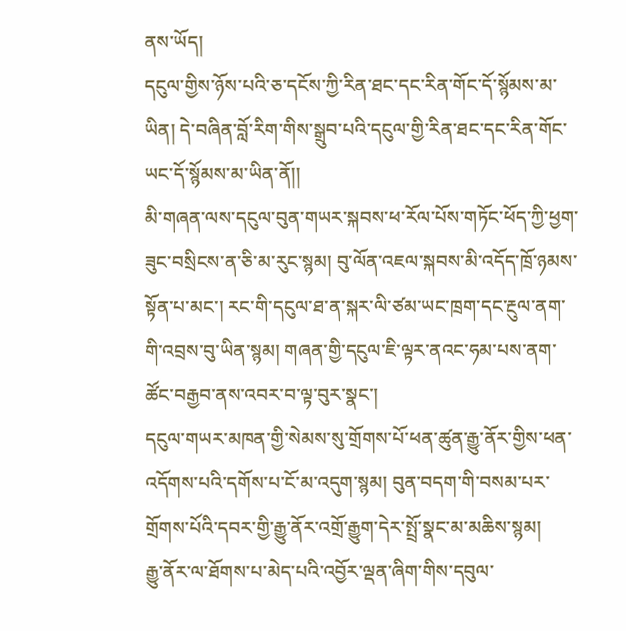ནས་ཡོད།
དངུལ་གྱིས་ཉོས་པའི་ཅ་དངོས་ཀྱི་རིན་ཐང་དང་རིན་གོང་དོ་སྙོམས་མ་ཡིན། དེ་བཞིན་བློ་རིག་གིས་སྒྲུབ་པའི་དངུལ་གྱི་རིན་ཐང་དང་རིན་གོང་ཡང་དོ་སྙོམས་མ་ཡིན་ནོ།།
མི་གཞན་ལས་དངུལ་བུན་གཡར་སྐབས་ཕ་རོལ་པོས་གཏོང་ཕོད་ཀྱི་ཕྱག་ཟུང་བསྲིངས་ན་ཅི་མ་རུང་སྙམ། བུ་ལོན་འཇལ་སྐབས་མི་འདོད་ཁྲོ་ཉམས་སྟོན་པ་མང་། རང་གི་དངུལ་ཐ་ན་སྐར་ལི་ཙམ་ཡང་ཁྲག་དང་རྔུལ་ནག་གི་འབྲས་བུ་ཡིན་སྙམ། གཞན་གྱི་དངུལ་ཇི་ལྟར་ནའང་ཧམ་པས་ནག་ཚོང་བརྒྱབ་ནས་འབར་བ་ལྟ་བུར་སྣང་།
དངུལ་གཡར་མཁན་གྱི་སེམས་སུ་གྲོགས་པོ་ཕན་ཚུན་རྒྱུ་ནོར་གྱིས་ཕན་འདོགས་པའི་དགོས་པ་ངོ་མ་འདུག་སྙམ། བུན་བདག་གི་བསམ་པར་གྲོགས་པོའི་དབར་གྱི་རྒྱུ་ནོར་འགྲོ་རྒྱུག་དེར་སྤྲོ་སྣང་མ་མཆིས་སྙམ།
རྒྱུ་ནོར་ལ་ཐོགས་པ་མེད་པའི་འབྱོར་ལྡན་ཞིག་གིས་དབུལ་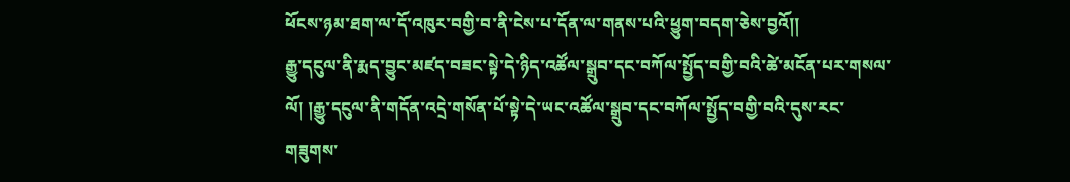ཕོངས་ཉམ་ཐག་ལ་དོ་འཁུར་བགྱི་བ་ནི་ངེས་པ་དོན་ལ་གནས་པའི་ཕྱུག་བདག་ཅེས་བྱའོ།།
རྒྱུ་དངུལ་ནི་རྨད་བྱུང་མཛད་བཟང་སྟེ་དེ་ཉིད་འཚོལ་སྒྲུབ་དང་བཀོལ་སྤྱོད་བགྱི་བའི་ཚེ་མངོན་པར་གསལ་ལོ། །རྒྱུ་དངུལ་ནི་གདོན་འདྲེ་གསོན་པོ་སྟེ་དེ་ཡང་འཚོལ་སྒྲུབ་དང་བཀོལ་སྤྱོད་བགྱི་བའི་དུས་རང་གཟུགས་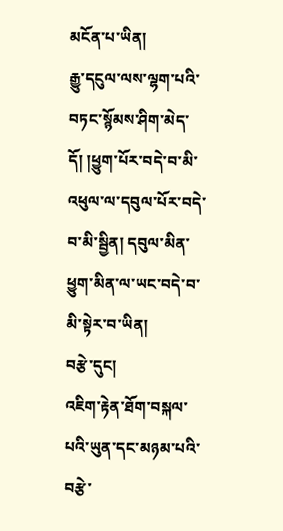མངོན་པ་ཡིན།
རྒྱུ་དངུལ་ལས་ལྷག་པའི་བཏང་སྙོམས་ཤིག་མེད་དོ། །ཕྱུག་པོར་བདེ་བ་མི་འཕུལ་ལ་དབུལ་པོར་བདེ་བ་མི་སྦྱིན། དབུལ་མིན་ཕྱུག་མིན་ལ་ཡང་བདེ་བ་མི་སྟེར་བ་ཡིན།
བརྩེ་དུང།
འཇིག་རྟེན་ཐོག་བསྐལ་པའི་ཡུན་དང་མཉམ་པའི་བརྩེ་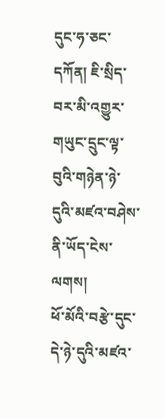དུང་ཧ་ཅང་དཀོན། ཇི་སྲིད་བར་མི་འགྱུར་གཡུང་དྲུང་ལྟ་བུའི་གཉེན་ཉེ་དུའི་མཛའ་བཤེས་ནི་ཡོད་ངེས་ལགས།
ཕོ་མོའི་བརྩེ་དུང་དེ་ཉེ་དུའི་མཛའ་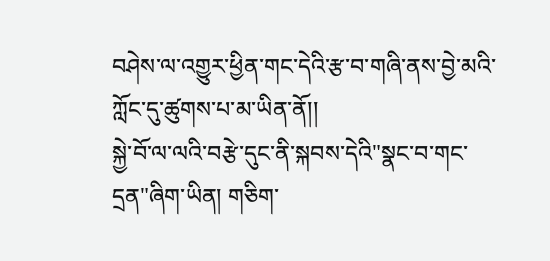བཤེས་ལ་འགྱུར་ཕྱིན་གང་དེའི་རྩ་བ་གཞི་ནས་བྱེ་མའི་ཀློང་དུ་ཚུགས་པ་མ་ཡིན་ནོ།།
སྐྱེ་བོ་ལ་ལའི་བརྩེ་དུང་ནི་སྐབས་དེའི"སྣང་བ་གང་དྲན"ཞིག་ཡིན། གཅིག་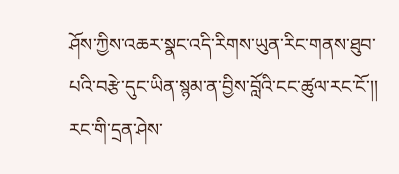ཤོས་ཀྱིས་འཆར་སྣང་འདི་རིགས་ཡུན་རིང་གནས་ཐུབ་པའི་བརྩེ་དུང་ཡིན་སྙམ་ན་བྱིས་བློའི་ངང་ཚུལ་རང་ངོ་།།
རང་གི་དྲན་ཤེས་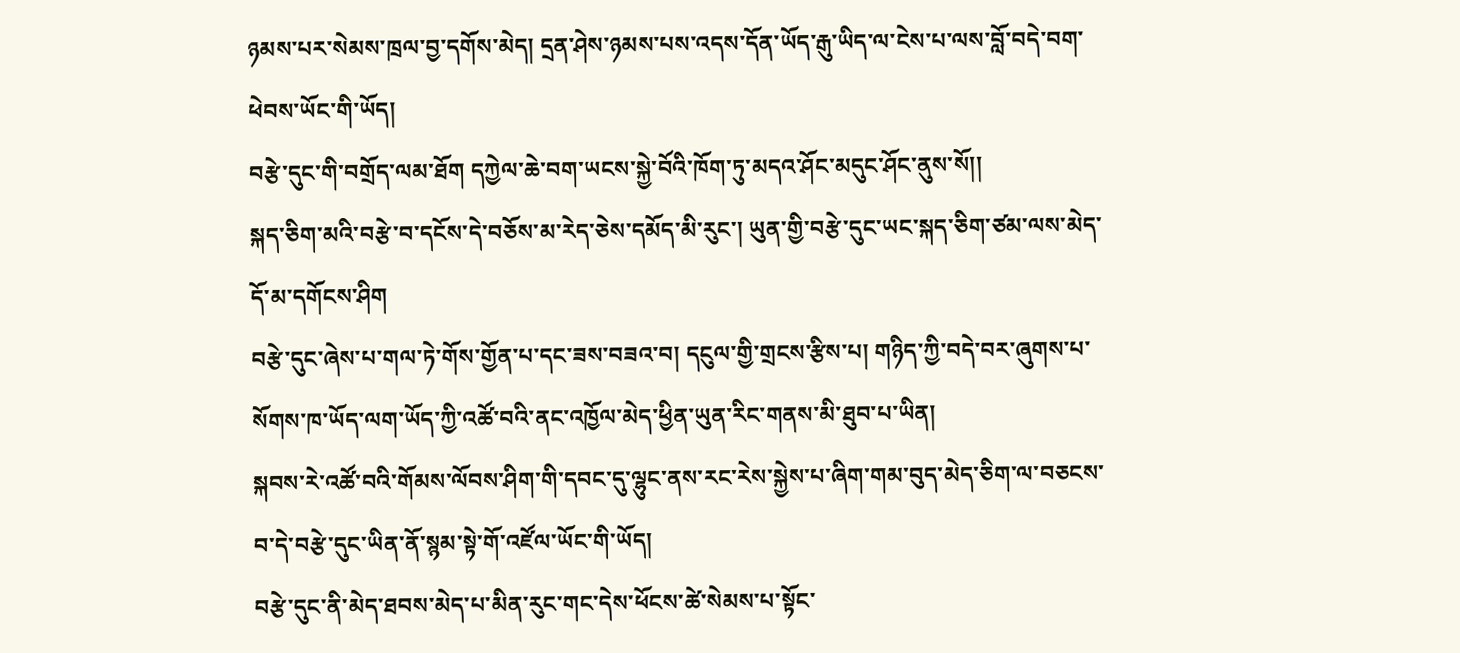ཉམས་པར་སེམས་ཁྲལ་བྱ་དགོས་མེད། དྲན་ཤེས་ཉམས་པས་འདས་དོན་ཡོད་རྒུ་ཡིད་ལ་ངེས་པ་ལས་བློ་བདེ་བག་ཕེབས་ཡོང་གི་ཡོད།
བརྩེ་དུང་གི་བགྲོད་ལམ་ཐོག དཀྱེལ་ཆེ་བག་ཡངས་སྐྱེ་བོའི་ཁོག་ཏུ་མདའ་ཤོང་མདུང་ཤོང་ནུས་སོ།།
སྐད་ཅིག་མའི་བརྩེ་བ་དངོས་དེ་བཅོས་མ་རེད་ཅེས་དམོད་མི་རུང་། ཡུན་གྱི་བརྩེ་དུང་ཡང་སྐད་ཅིག་ཙམ་ལས་མེད་དོ་མ་དགོངས་ཤིག
བརྩེ་དུང་ཞེས་པ་གལ་ཏེ་གོས་གྱོན་པ་དང་ཟས་བཟའ་བ། དངུལ་གྱི་གྲངས་རྩིས་པ། གཉིད་ཀྱི་བདེ་བར་ཞུགས་པ་སོགས་ཁ་ཡོད་ལག་ཡོད་ཀྱི་འཚོ་བའི་ནང་འཁྱོལ་མེད་ཕྱིན་ཡུན་རིང་གནས་མི་ཐུབ་པ་ཡིན།
སྐབས་རེ་འཚོ་བའི་གོམས་ལོབས་ཤིག་གི་དབང་དུ་ལྷུང་ནས་རང་རེས་སྐྱེས་པ་ཞིག་གམ་བུད་མེད་ཅིག་ལ་བཅངས་བ་དེ་བརྩེ་དུང་ཡིན་ནོ་སྙམ་སྟེ་གོ་འཛོལ་ཡོང་གི་ཡོད།
བརྩེ་དུང་ནི་མེད་ཐབས་མེད་པ་མིན་རུང་གང་དེས་ཕོངས་ཚེ་སེམས་པ་སྟོང་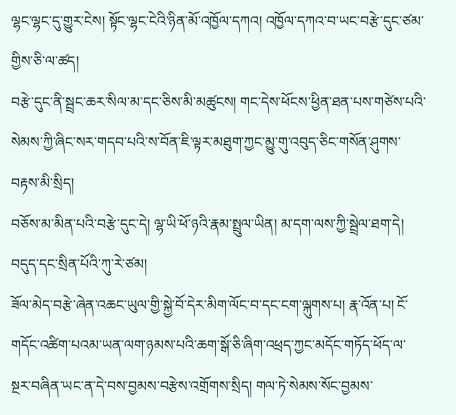ལྷང་ལྷང་དུ་གྱུར་ངེས། སྟོང་ལྷང་ངེའི་ཉིན་མོ་འཁྱོལ་དཀའ། འཁྱོལ་དཀའ་བ་ཡང་བརྩེ་དུང་ཙམ་གྱིས་ཅི་ལ་ཚད།
བརྩེ་དུང་ནི་སྦྲང་ཆར་སིལ་མ་དང་ཅིས་མི་མཚུངས། གང་དེས་ཕོངས་ཕྱིན་ཐན་པས་གཙེས་པའི་སེམས་ཀྱི་ཞིང་སར་གདབ་པའི་ས་བོན་ཇི་ལྟར་མཐུག་ཀྱང་མྱུ་གུ་འབུད་ཅིང་གསོན་ཤུགས་བརྟས་མི་སྲིད།
བཅོས་མ་མིན་པའི་བརྩེ་དུང་དེ། ལྷ་ཡི་ཕོ་ཉའི་རྣམ་སྤྲུལ་ཡིན། མ་དག་ལས་ཀྱི་སྦྲེལ་ཐག་དེ། བདུད་དང་སྲིན་པོའི་ཀུ་རེ་ཙམ།
ཟོལ་མེད་བརྩེ་ཞེན་འཆང་ཡུལ་གྱི་སྐྱེ་བོ་དེར་མིག་ལོང་བ་དང་ངག་ལྐུགས་པ། རྣ་འོན་པ། ངོ་གདོང་འཚིག་པའམ་ཡན་ལག་ཉམས་པའི་ཆག་སྒོ་ཅི་ཞིག་འཕྲད་ཀྱང་མདོང་གཏོད་ཕོད་ལ་སྔར་བཞིན་ཡང་ན་དེ་བས་བྱམས་བརྩེས་འགྲོགས་སྲིད། གལ་ཏེ་སེམས་སོང་བྱམས་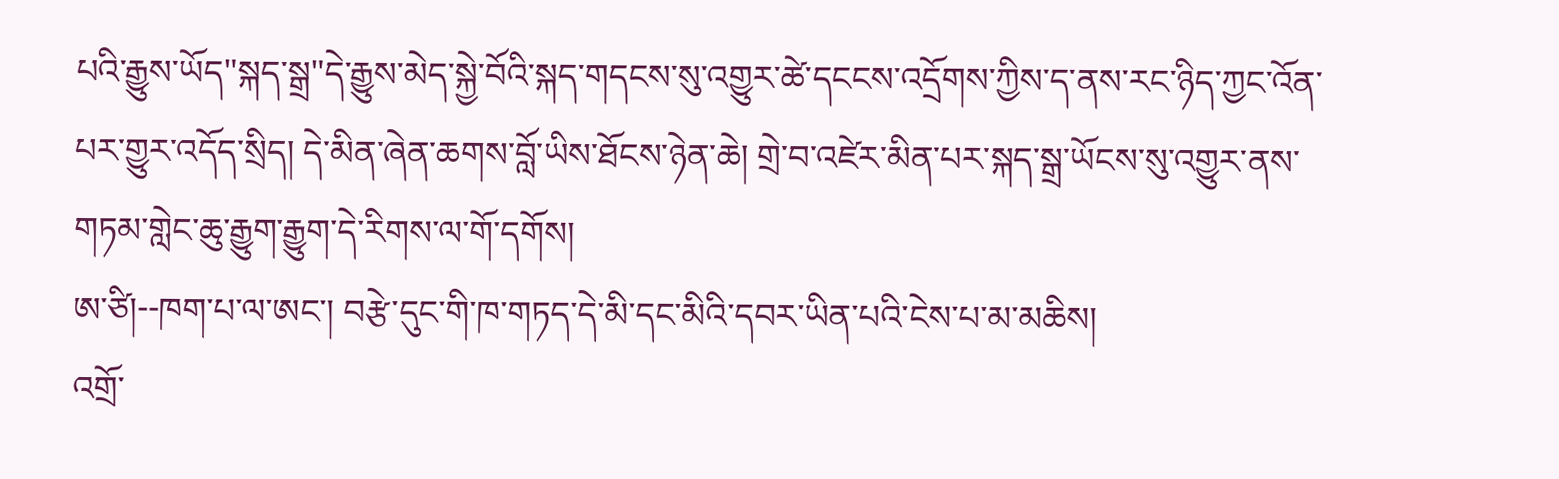པའི་རྒྱུས་ཡོད"སྐད་སྒྲ"དེ་རྒྱུས་མེད་སྐྱེ་བོའི་སྐད་གདངས་སུ་འགྱུར་ཚེ་དངངས་འདྲོགས་ཀྱིས་ད་ནས་རང་ཉིད་ཀྱང་འོན་པར་གྱུར་འདོད་སྲིད། དེ་མིན་ཞེན་ཆགས་བློ་ཡིས་ཐོངས་ཉེན་ཆེ། གྲེ་བ་འཛེར་མིན་པར་སྐད་སྒྲ་ཡོངས་སུ་འགྱུར་ནས་གཏམ་གླེང་ཆུ་རྒྱུག་རྒྱུག་དེ་རིགས་ལ་གོ་དགོས།
ཨ་ཙི།--ཁག་པ་ལ་ཨང་། བརྩེ་དུང་གི་ཁ་གཏད་དེ་མི་དང་མིའི་དབར་ཡིན་པའི་ངེས་པ་མ་མཆིས།
འགྲོ་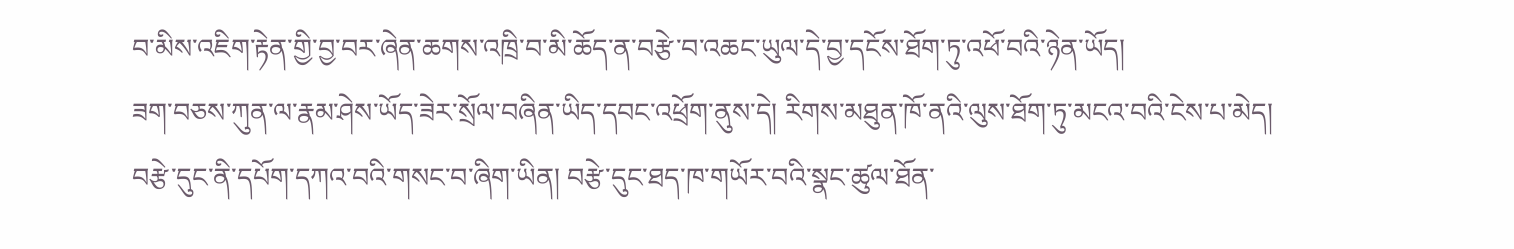བ་མིས་འཇིག་རྟེན་གྱི་བྱ་བར་ཞེན་ཆགས་འཁྲི་བ་མི་ཆོད་ན་བརྩེ་བ་འཆང་ཡུལ་དེ་བྱ་དངོས་ཐོག་ཏུ་འཕོ་བའི་ཉེན་ཡོད།
ཟག་བཅས་ཀུན་ལ་རྣམ་ཤེས་ཡོད་ཟེར་སྲོལ་བཞིན་ཡིད་དབང་འཕྲོག་ནུས་དེ། རིགས་མཐུན་ཁོ་ནའི་ལུས་ཐོག་ཏུ་མངའ་བའི་ངེས་པ་མེད།
བརྩེ་དུང་ནི་དཔོག་དཀའ་བའི་གསང་བ་ཞིག་ཡིན། བརྩེ་དུང་ཐད་ཁ་གཡོར་བའི་སྣང་ཚུལ་ཐོན་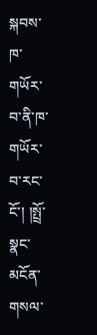སྐབས་ཁ་གཡོར་བ་ནི་ཁ་གཡོར་བ་རང་ངོ་། །སྤྲོ་སྣང་མངོན་གསལ་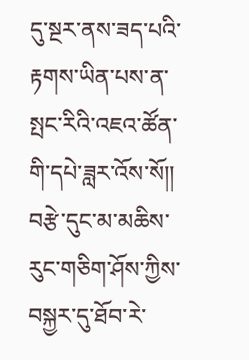དུ་སྔར་ནས་ཟད་པའི་རྟགས་ཡིན་པས་ན་སྤང་རིའི་འཇའ་ཚོན་གི་དཔེ་ཟླར་འོས་སོ།།
བརྩེ་དུང་མ་མཆིས་རུང་གཅིག་ཤོས་ཀྱིས་བསྐྱར་དུ་ཐོབ་རེ་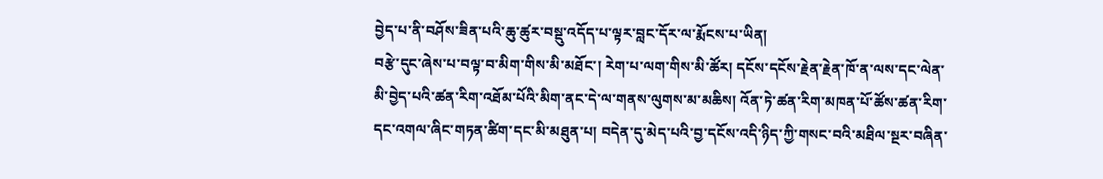བྱེད་པ་ནི་བཤོས་ཟིན་པའི་ཆུ་ཚུར་བསྡུ་འདོད་པ་ལྟར་བླང་དོར་ལ་རྨོངས་པ་ཡིན།
བརྩེ་དུང་ཞེས་པ་བལྟ་བ་མིག་གིས་མི་མཐོང་། རེག་པ་ལག་གིས་མི་ཚོར། དངོས་དངོས་རྗེན་རྗེན་ཁོ་ན་ལས་དང་ལེན་མི་བྱེད་པའི་ཚན་རིག་འཐོམ་པོའི་མིག་ནང་དེ་ལ་གནས་ལུགས་མ་མཆིས། འོན་ཏེ་ཚན་རིག་མཁན་པོ་ཚོས་ཚན་རིག་དང་འགལ་ཞིང་གཏན་ཚིག་དང་མི་མཐུན་པ། བདེན་དུ་མེད་པའི་བྱ་དངོས་འདི་ཉིད་ཀྱི་གསང་བའི་མཐིལ་སྔར་བཞིན་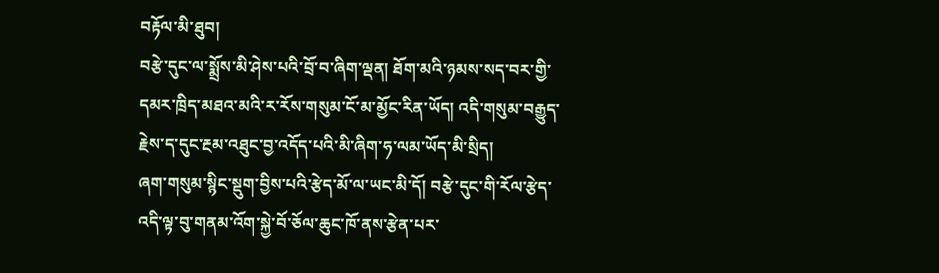བརྟོལ་མི་ཐུབ།
བརྩེ་དུང་ལ་སྨྲོས་མི་ཤེས་པའི་བྲོ་བ་ཞིག་ལྡན། ཐོག་མའི་ཉམས་སད་བར་གྱི་དམར་ཁྲིད་མཐའ་མའི་ར་རོས་གསུམ་ངོ་མ་མྱོང་རིན་ཡོད། འདི་གསུམ་བརྒྱུད་རྗེས་ད་དུང་རྔམ་འཐུང་བྱ་འདོད་པའི་མི་ཞིག་ཧ་ལམ་ཡོད་མི་སྲིད།
ཞག་གསུམ་སྙིང་སྡུག་བྱིས་པའི་རྩེད་མོ་ལ་ཡང་མི་དོ། བརྩེ་དུང་གི་རོལ་རྩེད་འདི་ལྟ་བུ་གནམ་འོག་སྐྱེ་བོ་ཅོལ་ཆུང་ཁོ་ནས་རྩེན་པར་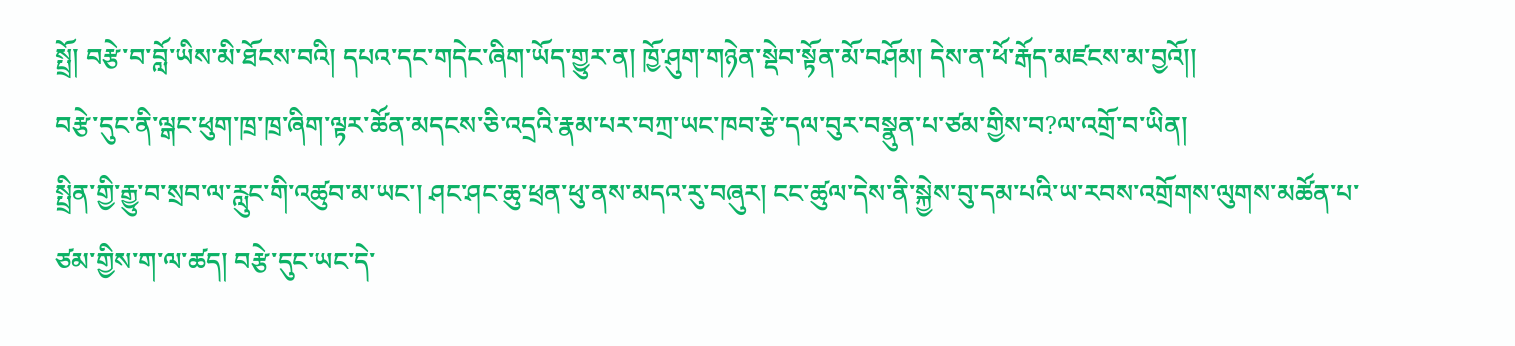སྤྲོ། བརྩེ་བ་བློ་ཡིས་མི་ཐོངས་བའི། དཔའ་དང་གདེང་ཞིག་ཡོད་གྱུར་ན། ཁྱོ་ཤུག་གཉེན་སྡེབ་སྟོན་མོ་བཤོམ། དེས་ན་ཕོ་རྒོད་མཛངས་མ་བྱའོ།།
བརྩེ་དུང་ནི་ལྒང་ཕུག་ཁྲ་ཁྲ་ཞིག་ལྟར་ཚོན་མདངས་ཅི་འདྲའི་རྣམ་པར་བཀྲ་ཡང་ཁབ་རྩེ་དལ་བུར་བསྣུན་པ་ཙམ་གྱིས་བ?ལ་འགྲོ་བ་ཡིན།
སྤྲིན་གྱི་རྒྱུ་བ་སྲབ་ལ་རླུང་གི་འཚུབ་མ་ཡང་། ཤང་ཤང་ཆུ་ཕྲན་ཕུ་ནས་མདའ་རུ་བཞུར། ངང་ཚུལ་དེས་ནི་སྐྱེས་བུ་དམ་པའི་ཡ་རབས་འགྲོགས་ལུགས་མཚོན་པ་ཙམ་གྱིས་ག་ལ་ཚད། བརྩེ་དུང་ཡང་དེ་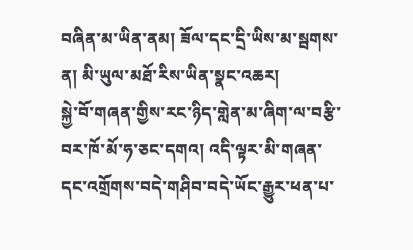བཞིན་མ་ཡིན་ནམ། ཟོལ་དང་དྲི་ཡིས་མ་སྦགས་ན། མི་ཡུལ་མཐོ་རིས་ཡིན་སྣང་འཆར།
སྐྱེ་བོ་གཞན་གྱིས་རང་ཉིད་གླེན་མ་ཞིག་ལ་བརྩི་བར་ཁོ་མོ་ཧ་ཅང་དགའ། འདི་ལྟར་མི་གཞན་དང་འགྲོགས་བདེ་གཤིབ་བདེ་ཡོང་རྒྱུར་ཕན་པ་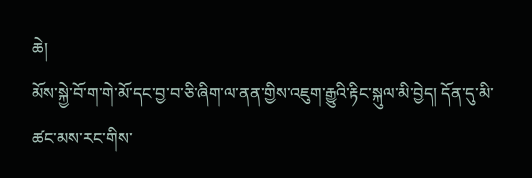ཆེ།
མོས་སྐྱེ་བོ་ག་གེ་མོ་དང་བྱ་བ་ཅི་ཞིག་ལ་ནན་གྱིས་འཇུག་རྒྱུའི་རྟིང་སྐུལ་མི་བྱེད། དོན་དུ་མི་ཚང་མས་རང་གིས་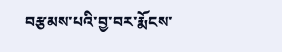བརྩམས་པའི་བྱ་བར་རྨོངས་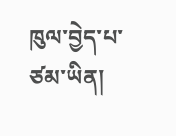ཁུལ་བྱེད་པ་ཙམ་ཡིན།